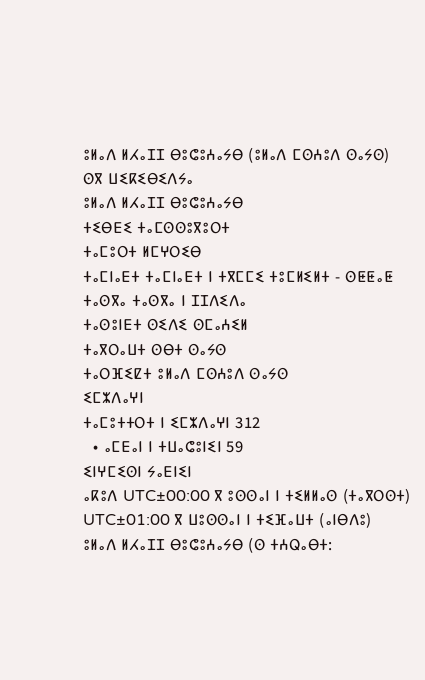ⵓⵍⴰⴷ ⵍⵃⴰⵊⵊ ⴱⵓⵛⵓⵄⴰⵢⴱ (ⵓⵍⴰⴷ ⵎⵙⵄⵓⴷ ⵙⴰⵢⵙ)
ⵙⴳ ⵡⵉⴽⵉⴱⵉⴷⵢⴰ
ⵓⵍⴰⴷ ⵍⵃⴰⵊⵊ ⴱⵓⵛⵓⵄⴰⵢⴱ
ⵜⵉⴱⴹⵉ ⵜⴰⵎⵙⵙⵓⴳⵓⵔⵜ
ⵜⴰⵎⵓⵔⵜ ⵍⵎⵖⵔⵉⴱ
ⵜⴰⵎⵏⴰⴹⵜ ⵜⴰⵎⵏⴰⴹⵜ ⵏ ⵜⴳⵎⵎⵉ ⵜⵓⵎⵍⵉⵍⵜ - ⵙⵟⵟⴰⵟ
ⵜⴰⵙⴳⴰ ⵜⴰⵙⴳⴰ ⵏ ⵊⵊⴷⵉⴷⴰ
ⵜⴰⵙⵓⵏⴹⵜ ⵙⵉⴷⵉ ⵙⵎⴰⵄⵉⵍ
ⵜⴰⴳⵔⴰⵡⵜ ⵙⴱⵜ ⵙⴰⵢⵙ
ⵜⴰⵔⴼⵉⵇⵜ ⵓⵍⴰⴷ ⵎⵙⵄⵓⴷ ⵙⴰⵢⵙ
ⵉⵎⵣⴷⴰⵖⵏ
ⵜⴰⵎⵓⵜⵜⵔⵜ ⵏ ⵉⵎⵣⴷⴰⵖⵏ 312
  • ⴰⵎⴹⴰⵏ ⵏ ⵜⵡⴰⵛⵓⵏⵉⵏ 59
ⵉⵏⵖⵎⵉⵙⵏ ⵢⴰⴹⵏⵉⵏ
ⴰⴽⵓⴷ UTC±00:00 ⴳ ⵓⵙⵙⴰⵏ ⵏ ⵜⵉⵍⵍⴰⵙ (ⵜⴰⴳⵔⵙⵜ)
UTC±01:00 ⴳ ⵡⵓⵙⵙⴰⵏ ⵏ ⵜⵉⴼⴰⵡⵜ (ⴰⵏⴱⴷⵓ)
ⵓⵍⴰⴷ ⵍⵃⴰⵊⵊ ⴱⵓⵛⵓⵄⴰⵢⴱ (ⵙ ⵜⵄⵕⴰⴱⵜ: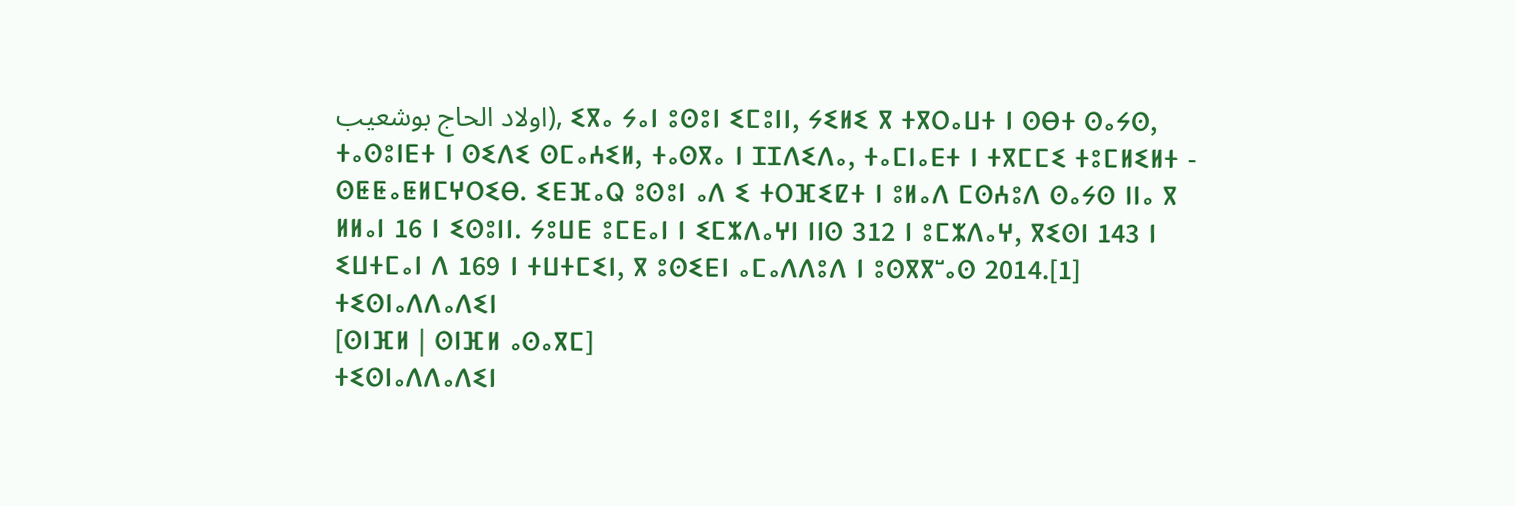اولاد الحاج بوشعيب), ⵉⴳⴰ ⵢⴰⵏ ⵓⵙⵓⵏ ⵉⵎⵓⵏⵏ, ⵢⵉⵍⵉ ⴳ ⵜⴳⵔⴰⵡⵜ ⵏ ⵙⴱⵜ ⵙⴰⵢⵙ, ⵜⴰⵙⵓⵏⴹⵜ ⵏ ⵙⵉⴷⵉ ⵙⵎⴰⵄⵉⵍ, ⵜⴰⵙⴳⴰ ⵏ ⵊⵊⴷⵉⴷⴰ, ⵜⴰⵎⵏⴰⴹⵜ ⵏ ⵜⴳⵎⵎⵉ ⵜⵓⵎⵍⵉⵍⵜ - ⵙⵟⵟⴰⵟⵍⵎⵖⵔⵉⴱ. ⵉⴹⴼⴰⵕ ⵓⵙⵓⵏ ⴰⴷ ⵉ ⵜⵔⴼⵉⵇⵜ ⵏ ⵓⵍⴰⴷ ⵎⵙⵄⵓⴷ ⵙⴰⵢⵙ ⵏⵏⴰ ⴳ ⵍⵍⴰⵏ 16 ⵏ ⵉⵙⵓⵏⵏ. ⵢⵓⵡⴹ ⵓⵎⴹⴰⵏ ⵏ ⵉⵎⵣⴷⴰⵖⵏ ⵏⵏⵙ 312 ⵏ ⵓⵎⵣⴷⴰⵖ, ⴳⵉⵙⵏ 143 ⵏ ⵉⵡⵜⵎⴰⵏ ⴷ 169 ⵏ ⵜⵡⵜⵎⵉⵏ, ⴳ ⵓⵙⵉⴹⵏ ⴰⵎⴰⴷⴷⵓⴷ ⵏ ⵓⵙⴳⴳⵯⴰⵙ 2014.[1]
ⵜⵉⵙⵏⴰⴷⴷⴰⴷⵉⵏ
[ⵙⵏⴼⵍ | ⵙⵏⴼⵍ ⴰⵙⴰⴳⵎ]
ⵜⵉⵙⵏⴰⴷⴷⴰⴷⵉⵏ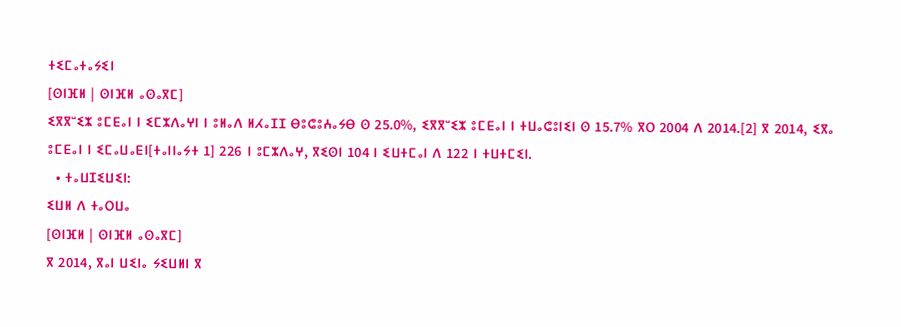ⵜⵉⵎⴰⵜⴰⵢⵉⵏ
[ⵙⵏⴼⵍ | ⵙⵏⴼⵍ ⴰⵙⴰⴳⵎ]
ⵉⴳⴳⵯⵉⵣ ⵓⵎⴹⴰⵏ ⵏ ⵉⵎⵣⴷⴰⵖⵏ ⵏ ⵓⵍⴰⴷ ⵍⵃⴰⵊⵊ ⴱⵓⵛⵓⵄⴰⵢⴱ ⵙ 25.0%, ⵉⴳⴳⵯⵉⵣ ⵓⵎⴹⴰⵏ ⵏ ⵜⵡⴰⵛⵓⵏⵉⵏ ⵙ 15.7% ⴳⵔ 2004 ⴷ 2014.[2] ⴳ 2014, ⵉⴳⴰ ⵓⵎⴹⴰⵏ ⵏ ⵉⵎⴰⵡⴰⴹⵏ[ⵜⴰⵏⵏⴰⵢⵜ 1] 226 ⵏ ⵓⵎⵣⴷⴰⵖ, ⴳⵉⵙⵏ 104 ⵏ ⵉⵡⵜⵎⴰⵏ ⴷ 122 ⵏ ⵜⵡⵜⵎⵉⵏ.
  • ⵜⴰⵡⵊⵉⵡⵉⵏ:
ⵉⵡⵍ ⴷ ⵜⴰⵔⵡⴰ
[ⵙⵏⴼⵍ | ⵙⵏⴼⵍ ⴰⵙⴰⴳⵎ]
ⴳ 2014, ⴳⴰⵏ ⵡⵉⵏⴰ ⵢⵉⵡⵍⵏ ⴳ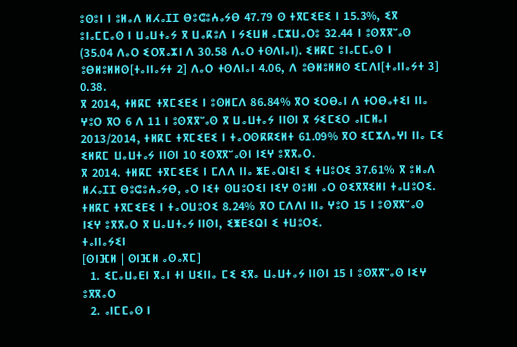ⵓⵙⵓⵏ ⵏ ⵓⵍⴰⴷ ⵍⵃⴰⵊⵊ ⴱⵓⵛⵓⵄⴰⵢⴱ 47.79 ⵙ ⵜⴳⵎⵉⴹⵉ ⵏ 15.3%, ⵉⴳ ⵓⵏⴰⵎⵎⴰⵙ ⵏ ⵡⴰⵡⵜⴰⵢ ⴳ ⵡⴰⴽⵓⴷ ⵏ ⵢⵉⵡⵍ ⴰⵎⵣⵡⴰⵔⵓ 32.44 ⵏ ⵓⵙⴳⴳⵯⴰⵙ (35.04 ⴷⴰⵔ ⵉⵔⴳⴰⵣⵏ ⴷ 30.58 ⴷⴰⵔ ⵜⵙⴷⵏⴰⵏ). ⵉⵍⴽⵎ ⵓⵏⴰⵎⵎⴰⵙ ⵏ ⵓⴱⵍⵓⵍⵍⵙ[ⵜⴰⵏⵏⴰⵢⵜ 2] ⴷⴰⵔ ⵜⵙⴷⵏⴰⵏ 4.06, ⴷ ⵓⴱⵍⵓⵍⵍⵙ ⵉⵎⴷⵏ[ⵜⴰⵏⵏⴰⵢⵜ 3] 0.38.
ⴳ 2014, ⵜⵍⴽⵎ ⵜⴳⵎⵉⴹⵉ ⵏ ⵓⵙⵍⵎⴷ 86.84% ⴳⵔ ⵉⵔⴱⴰⵏ ⴷ ⵜⵔⴱⴰⵜⵉⵏ ⵏⵏⴰ ⵖⵓⵔ ⴳⵔ 6 ⴷ 11 ⵏ ⵓⵙⴳⴳⵯⴰⵙ ⴳ ⵡⴰⵡⵜⴰⵢ ⵏⵏⵙⵏ ⴳ ⵢⵉⵎⵉⵔ ⴰⵏⵎⵍⴰⵏ 2013/2014, ⵜⵍⴽⵎ ⵜⴳⵎⵉⴹⵉ ⵏ ⵜⴰⵔⵙⴽⴽⵉⵍⵜ 61.09% ⴳⵔ ⵉⵎⵣⴷⴰⵖⵏ ⵏⵏⴰ ⵎⵉ ⵉⵍⴽⵎ ⵡⴰⵡⵜⴰⵢ ⵏⵏⵙⵏ 10 ⵉⵙⴳⴳⵯⴰⵙⵏ ⵏⵉⵖ ⵓⴳⴳⴰⵔ.
ⴳ 2014. ⵜⵍⴽⵎ ⵜⴳⵎⵉⴹⵉ ⵏ ⵎⴷⴷ ⵏⵏⴰ ⵥⴹⴰⵕⵏⵉⵏ ⵉ ⵜⵡⵓⵔⵉ 37.61% ⴳ ⵓⵍⴰⴷ ⵍⵃⴰⵊⵊ ⴱⵓⵛⵓⵄⴰⵢⴱ, ⴰⵔ ⵏⵉⵜ ⵙⵡⵓⵔⵉⵏ ⵏⵉⵖ ⵙⵓⵍⵏ ⴰⵔ ⵙⵉⴳⴳⵉⵍⵏ ⵜⴰⵡⵓⵔⵉ. ⵜⵍⴽⵎ ⵜⴳⵎⵉⴹⵉ ⵏ ⵜⴰⵔⵡⵓⵔⵉ 8.24% ⴳⵔ ⵎⴷⴷⵏ ⵏⵏⴰ ⵖⵓⵔ 15 ⵏ ⵓⵙⴳⴳⵯⴰⵙ ⵏⵉⵖ ⵓⴳⴳⴰⵔ ⴳ ⵡⴰⵡⵜⴰⵢ ⵏⵏⵙⵏ, ⵉⵥⴹⵉⵕⵏ ⵉ ⵜⵡⵓⵔⵉ.
ⵜⴰⵏⵏⴰⵢⵉⵏ
[ⵙⵏⴼⵍ | ⵙⵏⴼⵍ ⴰⵙⴰⴳⵎ]
  1. ⵉⵎⴰⵡⴰⴹⵏ ⴳⴰⵏ ⵜⵏ ⵡⵉⵏⵏⴰ ⵎⵉ ⵉⴳⴰ ⵡⴰⵡⵜⴰⵢ ⵏⵏⵙⵏ 15 ⵏ ⵓⵙⴳⴳⵯⴰⵙ ⵏⵉⵖ ⵓⴳⴳⴰⵔ
  2. ⴰⵏⵎⵎⴰⵙ ⵏ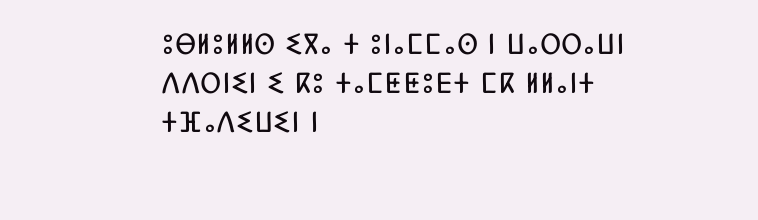ⵓⴱⵍⵓⵍⵍⵙ ⵉⴳⴰ ⵜ ⵓⵏⴰⵎⵎⴰⵙ ⵏ ⵡⴰⵔⵔⴰⵡⵏ ⴷⴷⵔⵏⵉⵏ ⵉ ⴽⵓ ⵜⴰⵎⵟⵟⵓⴹⵜ ⵎⴽ ⵍⵍⴰⵏⵜ ⵜⴼⴰⴷⵉⵡⵉⵏ ⵏ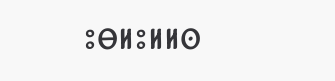ⵓⴱⵍⵓⵍⵍⵙ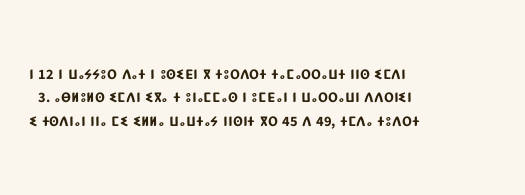ⵏ 12 ⵏ ⵡⴰⵢⵢⵓⵔ ⴷⴰⵜ ⵏ ⵓⵙⵉⴹⵏ ⴳ ⵜⵓⵔⴷⵔⵜ ⵜⴰⵎⴰⵔⵔⴰⵡⵜ ⵏⵏⵙ ⵉⵎⴷⵏ
  3. ⴰⴱⵍⵓⵍⵙ ⵉⵎⴷⵏ ⵉⴳⴰ ⵜ ⵓⵏⴰⵎⵎⴰⵙ ⵏ ⵓⵎⴹⴰⵏ ⵏ ⵡⴰⵔⵔⴰⵡⵏ ⴷⴷⵔⵏⵉⵏ ⵉ ⵜⵙⴷⵏⴰⵏ ⵏⵏⴰ ⵎⵉ ⵉⵍⵍⴰ ⵡⴰⵡⵜⴰⵢ ⵏⵏⵙⵏⵜ ⴳⵔ 45 ⴷ 49, ⵜⵎⴷⴰ ⵜⵓⴷⵔⵜ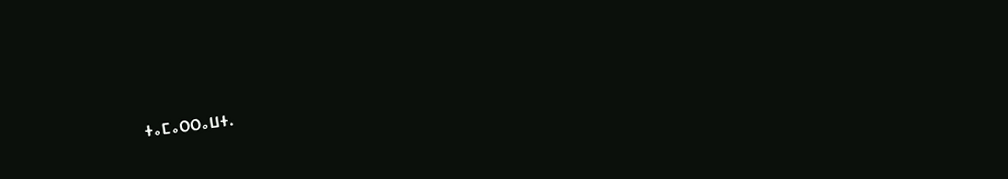ⵜⴰⵎⴰⵔⵔⴰⵡⵜ.